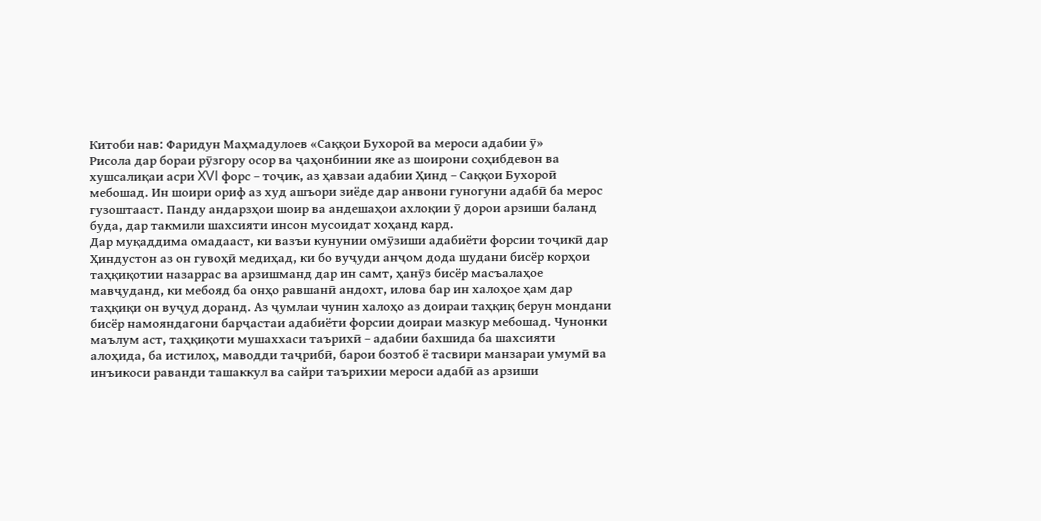Китоби нав: Фаридун Маҳмадулоев «Саққои Бухороӣ ва мероси адабии ӯ»
Рисола дар бораи рӯзгору осор ва ҷаҳонбинии яке аз шоирони соҳибдевон ва хушсалиқаи асри XVI форс – тоҷик, аз ҳавзаи адабии Ҳинд – Саққои Бухороӣ мебошад. Ин шоири ориф аз худ ашъори зиёде дар анвони гуногуни адабӣ ба мерос гузоштааст. Панду андарзҳои шоир ва андешаҳои ахлоқии ӯ дорои арзиши баланд буда, дар такмили шахсияти инсон мусоидат хоҳанд кард.
Дар муқаддима омадааст, ки вазъи кунунии омӯзиши адабиёти форсии тоҷикӣ дар Ҳиндустон аз он гувоҳӣ медиҳад, ки бо вуҷуди анҷом дода шудани бисёр корҳои таҳқиқотии назаррас ва арзишманд дар ин самт, ҳанӯз бисёр масъалаҳое мавҷуданд, ки мебояд ба онҳо равшанӣ андохт, илова бар ин халоҳое ҳам дар таҳқиқи он вуҷуд доранд. Аз ҷумлаи чунин халоҳо аз доираи таҳқиқ берун мондани бисёр намояндагони барҷастаи адабиёти форсии доираи мазкур мебошад. Чунонки маълум аст, таҳқиқоти мушаххаси таърихӣ – адабии бахшида ба шахсияти алоҳида, ба истилоҳ, маводди таҷрибӣ, барои бозтоб ё тасвири манзараи умумӣ ва инъикоси раванди ташаккул ва сайри таърихии мероси адабӣ аз арзиши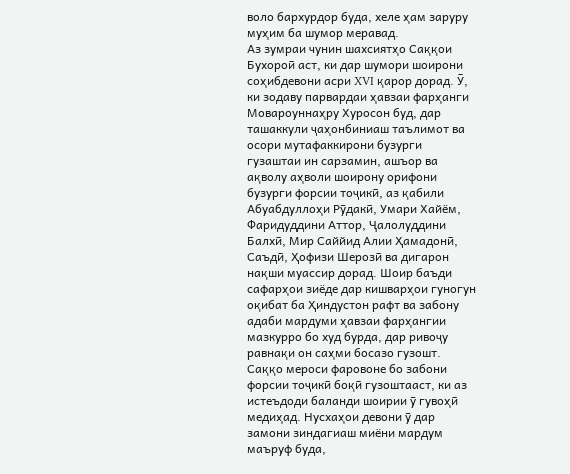воло бархурдор буда, хеле ҳам заруру муҳим ба шумор меравад.
Аз зумраи чунин шахсиятҳо Саққои Бухороӣ аст, ки дар шумори шоирони соҳибдевони асри XVI қарор дорад. Ӯ, ки зодаву парвардаи ҳавзаи фарҳанги Мовароуннаҳру Хуросон буд, дар ташаккули ҷаҳонбиниаш таълимот ва осори мутафаккирони бузурги гузаштаи ин сарзамин, ашъор ва ақволу аҳволи шоирону орифони бузурги форсии тоҷикӣ, аз қабили Абуабдуллоҳи Рӯдакӣ, Умари Хайём, Фаридуддини Аттор, Ҷалолуддини Балхӣ, Мир Саййид Алии Ҳамадонӣ, Саъдӣ, Ҳофизи Шерозӣ ва дигарон нақши муассир дорад. Шоир баъди сафарҳои зиёде дар кишварҳои гуногун оқибат ба Ҳиндустон рафт ва забону адаби мардуми ҳавзаи фарҳангии мазкурро бо худ бурда, дар ривоҷу равнақи он саҳми босазо гузошт.
Саққо мероси фаровоне бо забони форсии тоҷикӣ боқӣ гузоштааст, ки аз истеъдоди баланди шоирии ӯ гувоҳӣ медиҳад. Нусхаҳои девони ӯ дар замони зиндагиаш миёни мардум маъруф буда,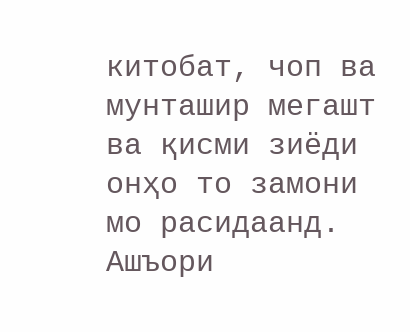китобат, чоп ва мунташир мегашт ва қисми зиёди онҳо то замони мо расидаанд. Ашъори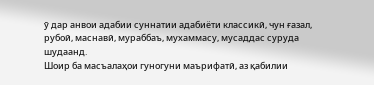ӯ дар анвои адабии суннатии адабиёти классикӣ, чун ғазал, рубоӣ, маснавӣ, мураббаъ, мухаммасу, мусаддас суруда шудаанд.
Шоир ба масъалаҳои гуногуни маърифатӣ, аз қабилии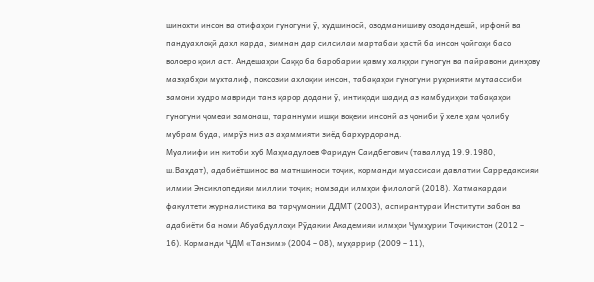шинохти инсон ва отифаҳои гуногуни ӯ, худшиносӣ, озодманишиву озодандешӣ, ирфонӣ ва пандуахлоқӣ дахл карда, зимнан дар силсилаи мартабаи ҳастӣ ба инсон ҷойгоҳи басо волоеро қоил аст. Андешаҳои Саққо ба баробарии қавму халқҳои гуногун ва пайравони динҳову мазҳабҳои мухталиф, поксозии ахлоқии инсон, табақаҳои гуногуни руҳонияти мутаассиби замони худро мавриди танз қарор додани ӯ, интиқоди шадид аз камбудиҳои табақаҳои гуногуни ҷомеаи замонаш, тараннуми ишқи воқеии инсонӣ аз ҷониби ӯ хеле ҳам ҷолибу мубрам буда, имрӯз низ аз аҳаммияти зиёд бархурдоранд.
Муалиифи ин китоби хуб Маҳмадулоев Фаридун Саидбегович (таваллуд 19.9.1980, ш.Ваҳдат), адабиётшинос ва матншиноси тоҷик, корманди муассисаи давлатии Сарредаксияи илмии Энсиклопедияи миллии тоҷик; номзади илмҳои филологӣ (2018). Хатмакардаи факултети журналистика ва тарҷумонии ДДМТ (2003), аспирантураи Институти забон ва адабиёти ба номи Абуабдуллоҳи Рӯдакии Академияи илмҳои Ҷумҳурии Тоҷикистон (2012 – 16). Корманди ҶДМ «Танзим» (2004 – 08), муҳаррир (2009 – 11),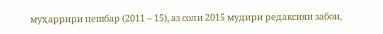муҳаррири пешбар (2011 – 15), аз соли 2015 мудири редаксияи забон,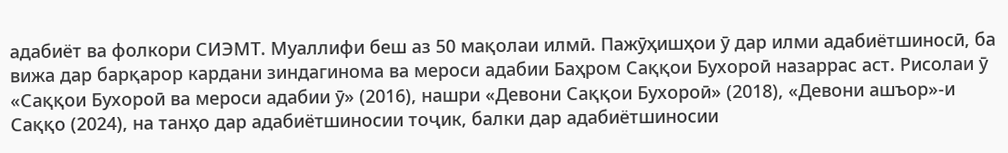адабиёт ва фолкори СИЭМТ. Муаллифи беш аз 50 мақолаи илмӣ. Пажӯҳишҳои ӯ дар илми адабиётшиносӣ, ба вижа дар барқарор кардани зиндагинома ва мероси адабии Баҳром Саққои Бухороӣ назаррас аст. Рисолаи ӯ «Саққои Бухороӣ ва мероси адабии ӯ» (2016), нашри «Девони Саққои Бухороӣ» (2018), «Девони ашъор»-и Саққо (2024), на танҳо дар адабиётшиносии тоҷик, балки дар адабиётшиносии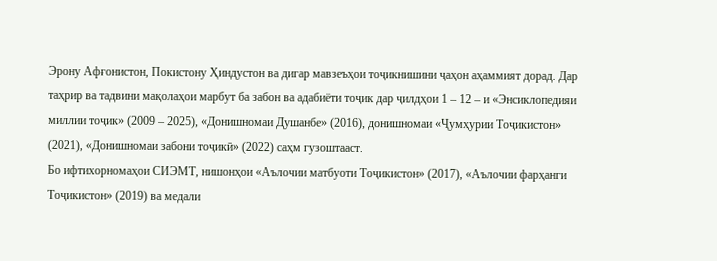Эрону Афғонистон, Покистону Ҳиндустон ва дигар мавзеъҳои тоҷикнишини ҷаҳон аҳаммият дорад. Дар таҳрир ва тадвини мақолаҳои марбут ба забон ва адабиёти тоҷик дар ҷилдҳои 1 – 12 – и «Энсиклопедияи миллии тоҷик» (2009 – 2025), «Донишномаи Душанбе» (2016), донишномаи «Ҷумҳурии Тоҷикистон» (2021), «Донишномаи забони тоҷикӣ» (2022) саҳм гузоштааст.
Бо ифтихорномаҳои СИЭМТ, нишонҳои «Аълочии матбуоти Тоҷикистон» (2017), «Аълочии фарҳанги Тоҷикистон» (2019) ва медали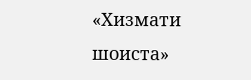«Хизмати шоиста»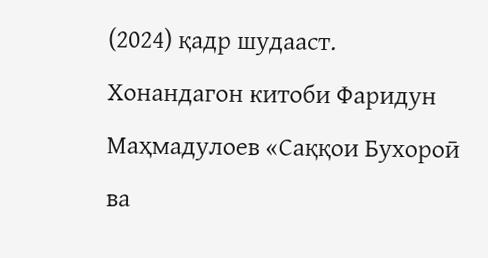(2024) қадр шудааст.
Хонандагон китоби Фаридун Маҳмадулоев «Саққои Бухороӣ ва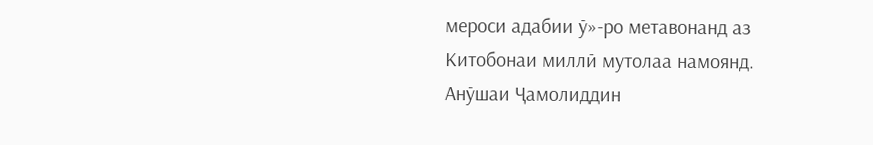мероси адабии ӯ»-ро метавонанд аз Китобонаи миллӣ мутолаа намоянд.
Анӯшаи Ҷамолиддин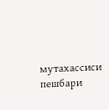мутахассиси пешбари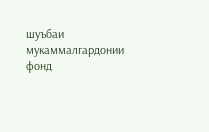шуъбаи мукаммалгардонии фонд